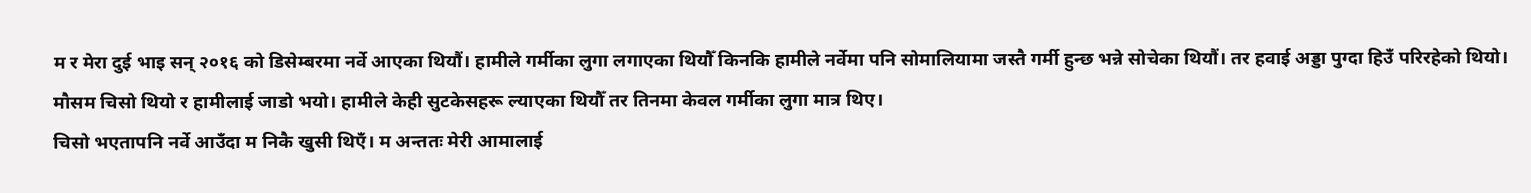म र मेरा दुई भाइ सन् २०१६ को डिसेम्बरमा नर्वे आएका थियौं। हामीले गर्मीका लुगा लगाएका थियौँ किनकि हामीले नर्वेमा पनि सोमालियामा जस्तै गर्मी हुन्छ भन्ने सोचेका थियौं। तर हवाई अड्डा पुग्दा हिउँ परिरहेको थियो। मौसम चिसो थियो र हामीलाई जाडो भयो। हामीले केही सुटकेसहरू ल्याएका थियौँ तर तिनमा केवल गर्मीका लुगा मात्र थिए।
चिसो भएतापनि नर्वे आउँदा म निकै खुसी थिएँ। म अन्ततः मेरी आमालाई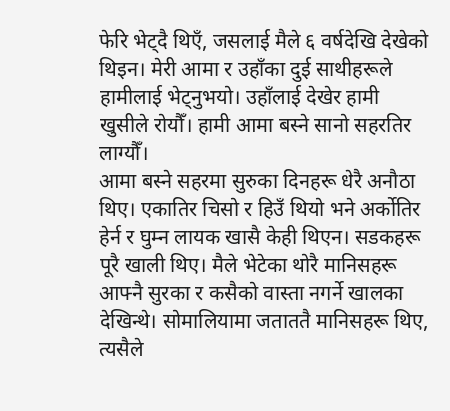फेरि भेट्दै थिएँ, जसलाई मैले ६ वर्षदेखि देखेको थिइन। मेरी आमा र उहाँका दुई साथीहरूले हामीलाई भेट्नुभयो। उहाँलाई देखेर हामी खुसीले रोयौँ। हामी आमा बस्ने सानो सहरतिर लाग्यौँ।
आमा बस्ने सहरमा सुरुका दिनहरू धेरै अनौठा थिए। एकातिर चिसो र हिउँ थियो भने अर्कोतिर हेर्न र घुम्न लायक खासै केही थिएन। सडकहरू पूरै खाली थिए। मैले भेटेका थोरै मानिसहरू आफ्नै सुरका र कसैको वास्ता नगर्ने खालका देखिन्थे। सोमालियामा जताततै मानिसहरू थिए, त्यसैले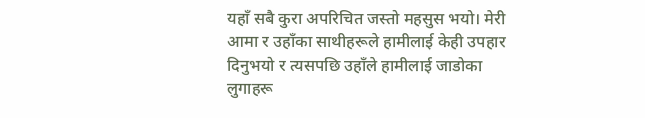यहाँ सबै कुरा अपरिचित जस्तो महसुस भयो। मेरी आमा र उहाँका साथीहरूले हामीलाई केही उपहार दिनुभयो र त्यसपछि उहाँले हामीलाई जाडोका लुगाहरू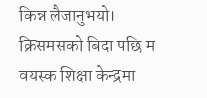किन्न लैजानुभयो।
क्रिसमसको बिदा पछि म वयस्क शिक्षा केन्द्रमा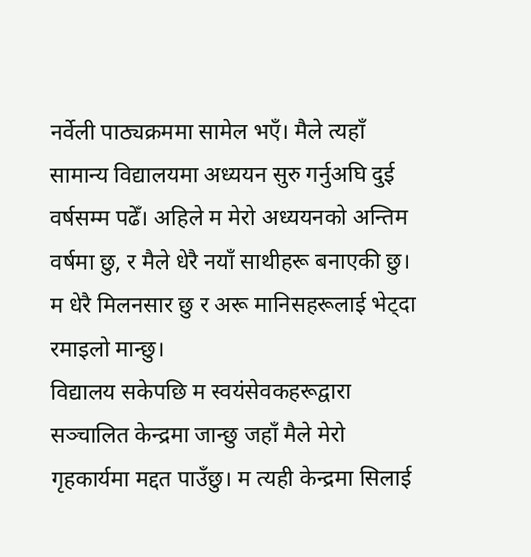नर्वेली पाठ्यक्रममा सामेल भएँ। मैले त्यहाँ सामान्य विद्यालयमा अध्ययन सुरु गर्नुअघि दुई वर्षसम्म पढेँ। अहिले म मेरो अध्ययनको अन्तिम वर्षमा छु, र मैले धेरै नयाँ साथीहरू बनाएकी छु। म धेरै मिलनसार छु र अरू मानिसहरूलाई भेट्दा रमाइलो मान्छु।
विद्यालय सकेपछि म स्वयंसेवकहरूद्वारा सञ्चालित केन्द्रमा जान्छु जहाँ मैले मेरो गृहकार्यमा मद्दत पाउँछु। म त्यही केन्द्रमा सिलाई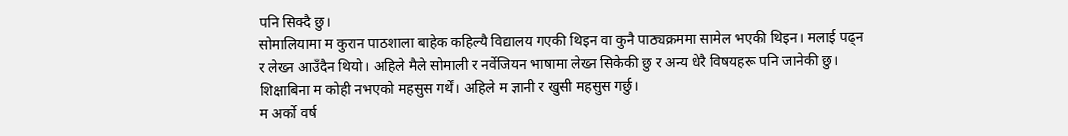पनि सिक्दै छु।
सोमालियामा म कुरान पाठशाला बाहेक कहिल्यै विद्यालय गएकी थिइन वा कुनै पाठ्यक्रममा सामेल भएकी थिइन। मलाई पढ्न र लेख्न आउँदैन थियो। अहिले मैले सोमाली र नर्वेजियन भाषामा लेख्न सिकेकी छु र अन्य धेरै विषयहरू पनि जानेकी छु। शिक्षाबिना म कोही नभएको महसुस गर्थें। अहिले म ज्ञानी र खुसी महसुस गर्छु।
म अर्को वर्ष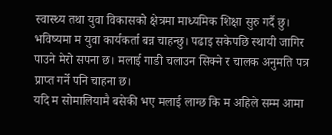स्वास्थ्य तथा युवा विकासको क्षेत्रमा माध्यमिक शिक्षा सुरु गर्दै छु। भविष्यमा म युवा कार्यकर्ता बन्न चाहन्छु। पढाइ सकेपछि स्थायी जागिर पाउने मेरो सपना छ। मलाई गाडी चलाउन सिक्ने र चालक अनुमति पत्र प्राप्त गर्ने पनि चाहना छ।
यदि म सोमालियामै बसेकी भए मलाई लाग्छ कि म अहिले सम्म आमा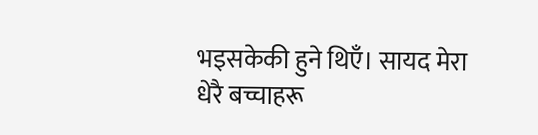भइसकेकी हुने थिएँ। सायद मेरा धेरै बच्चाहरू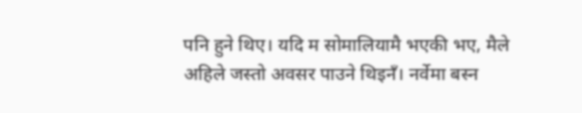पनि हुने थिए। यदि म सोमालियामै भएकी भए, मैले अहिले जस्तो अवसर पाउने थिइनँ। नर्वेमा बस्न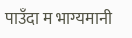पाउँदा म भाग्यमानी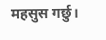महसुस गर्छु।